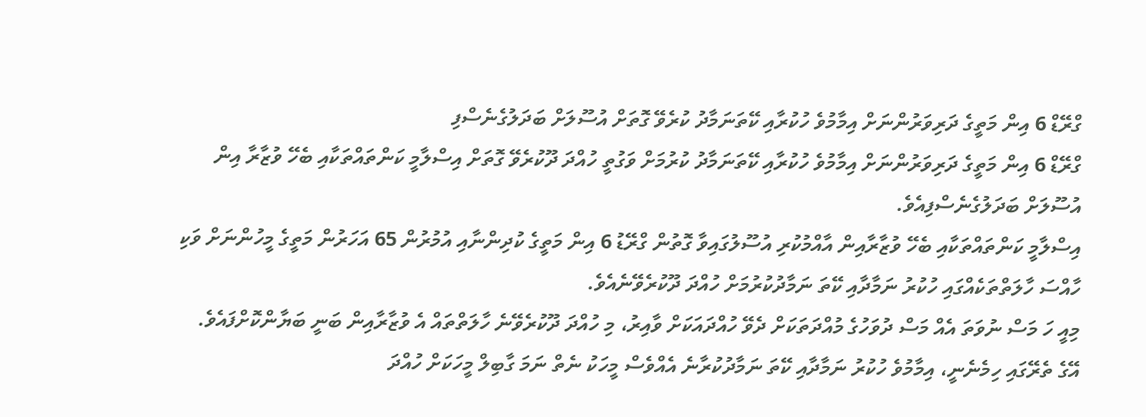ގްރޭޑް 6 އިން މަތީގެ ދަރިވަރުންނަށް އިމާމުވެ ހުކުރާއި ކޭތަނަމާދު ކުރެވޭ ގޮތަށް އުސޫލަށް ބަދަލުގެނެސްފި
ގްރޭޑް 6 އިން މަތީގެ ދަރިވަރުންނަށް އިމާމުވެ ހުކުރާއި ކޭތަނަމާދު ކުރުމަށް ވަގުތީ ހުއްދަ ދޫކުރެވޭ ގޮތަށް އިސްލާމީ ކަންތައްތަކާއި ބެހޭ ވުޒާރާ އިން އުސޫލަށް ބަދަލުގެނެސްފިއެވެ.
އިސްލާމީ ކަންތައްތަކާއި ބެހޭ ވުޒާރާއިން އާއްމުކުރި އުސޫލުގައިވާ ގޮތުން ގްރޭޑު 6 އިން މަތީގެ ކުދިންނާއި އުމުރުން 65 އަހަރުން މަތީގެ މީހުންނަށް ވަކި ހާއްސަ ހާލަތްތަކެއްގައި ހުކުރު ނަމާދާއި ކޭތަ ނަމާދުކުރުމަށް ހުއްދަ ދޫކުރެވޭނެއެވެ.
މިއީ ހަ މަސް ނުވަތަ އެއް މަސް ދުވަހުގެ މުއްދަތަކަށް ދެވޭ ހުއްދައަކަށް ވާއިރު، މި ހުއްދަ ދޫކުރެވޭނެ ހާލަތްތައް އެ ވުޒާރާއިން ބަނީ ބަޔާންކޮށްފައެވެ.
އޭގެ ތެރޭގައި ހިމެނެނީ، އިމާމުވެ ހުކުރު ނަމާދާއި ކޭތަ ނަމާދުކުރާނެ އެއްވެސް މީހަކު ނެތް ނަމަ ގާބިލް މީހަކަށް ހުއްދަ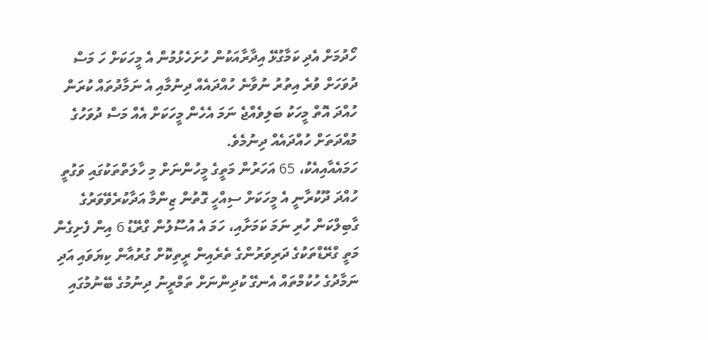ހޯދުމަށް އެދި ކަމާގުޅޭ އިދާރާއަކުން ހުށަހެޅުމުން އެ މީހަކަށް ހަ މަސް ދުވަހަށް ވުރެ އިތުރު ނުވާނެ ހުއްދައެއް ދިނުމާއި އެ ނަމާދުތައް ކުރަން ހުއްދަ އޮތް މީހަކު ބަލިވެއްޖެ ނަމަ އެހެން މީހަކަށް އެއް މަސް ދުވަހުގެ މުއްދަތަށް ހުއްދައެއް ދިނުމެވެ.
ހަމައެއާއިއެކު، 65 އަހަރުން މަތީގެ މީހުންނަށް މި ހާލަތްތަކުގައި ވަގުތީ ހުއްދަ ދޫކުރާނީ އެ މީހަކަށް ސިއްހީ ގޮތުން ޒިންމާ އަދާކުރެވޭވަރުގެ ގާބިލްކަން ހުރި ނަމަ ކަމަށާއި، ހަމަ އެ އުސޫލުން ގްރޭޑު 6 އިން ފެށިގެން މަތީ ގްރޭޑްތަކުގެ ދަރިވަރުންގެ ތެރެއިން ރީތިކޮށް ގުރުއާން ކިޔަވައި އަދި ނަމާދުގެ ހުކުމްތައް އެނގޭ ކުދިންނަށް ތަމްރީނު ދިނުމުގެ ބޭނުމުގައި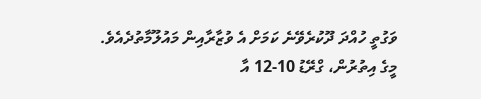ވަގުތީ ހުއްދަ ދޫކުރެވޭނެ ކަމަށް އެ ވުޒާރާއިން މައުލޫމާތުދެއެވެ.
މީގެ އިތުރުން، ގްރޭޑު 10-12 އާ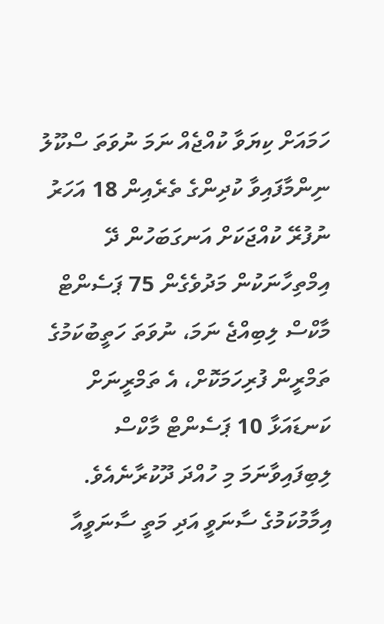ހަމައަށް ކިޔަވާ ކުއްޖެއް ނަމަ ނުވަތަ ސްކޫލު ނިންމާފައިވާ ކުދިންގެ ތެރެއިން 18 އަހަރު ނުފުރޭ ކުއްޖަކަށް އަނގަބަހުން ދޭ އިމްތިހާނަކުން މަދުވެގެން 75 ޕަސެންޓް މާކްސް ލިބިއްޖެ ނަމަ، ނުވަތަ ހަތީބުކަމުގެ ތަމްރީން ފުރިހަމަކޮށް، އެ ތަމްރީނަށް ކަނޑައަޅާ 10 ޕަސެންޓް މާކްސް ލިބިފައިވާނަމަ މި ހުއްދަ ދޫކުރާނެއެވެ.
އިމާމުކަމުގެ ސާނަވީ އަދި މަތީ ސާނަވީއާ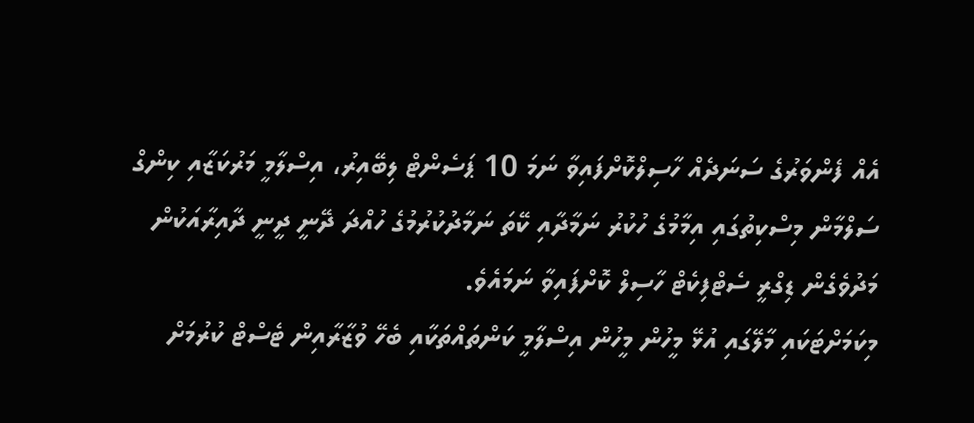އެއް ފެންވަރުގެ ސަނަދެއް ހާސިލްކޮށްފައިވާ ނަމަ 10 ޕަސެންޓް ލިބޭއިރު، އިސްލާމީ މަރުކަޒާއި ކިންގް ސަލްމާން މިސްކިތުގައި އިމާމުގެ ހުކުރު ނަމާދާއި ކޭތަ ނަމާދުކުރުމުގެ ހުއްދަ ދޭނީ ދީނީ ދާއިރާއަކުން މަދުވެގެން ޑިގްރީ ސެޓްފިކެޓް ހާސިލް ކޮށްފައިވާ ނަމައެވެ.
މިކަމަށްޓަކައި މާލޭގައި އުޅޭ މީހުން މީހުން އިސްލާމީ ކަންތައްތަކާއި ބެހޭ ވުޒާރާއިން ޓެސްޓް ކުރުމަށް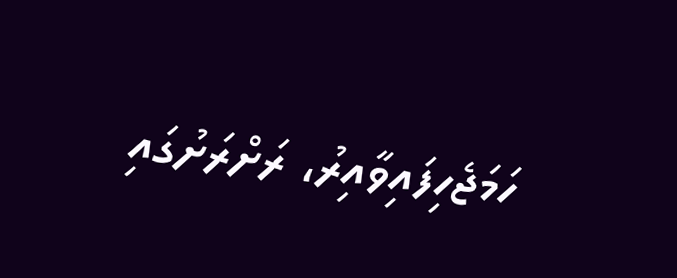ހަމަޖެހިފައިވާއިރު، ރަށްރަށުގައި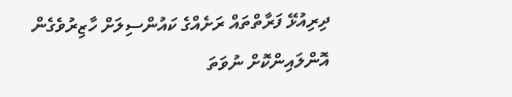ދިރިއުޅޭ ފަރާތްތައް ރަށެއްގެ ކައުންސިލަށް ހާޒިރުވެގެން އޮންލައިންކޮށް ނުވަތަ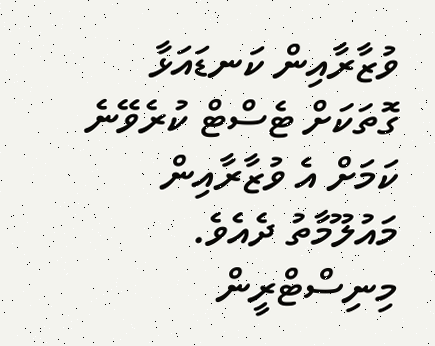ވުޒާރާއިން ކަނޑައަޅާ ގޮތަކަށް ޓެސްޓް ކުރެވޭނެ ކަމަށް އެ ވުޒާރާއިން މައުލޫމާތު ދެއެވެ.
މިނިސްޓްރީން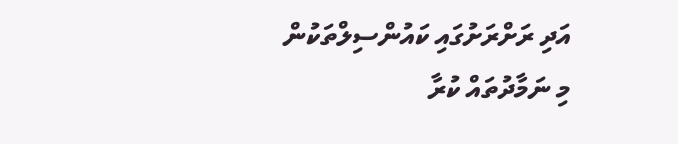އަދި ރަށްރަށުގައި ކައުންސިލްތަކުން މި ނަމާދުތައް ކުރާ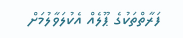ފަރާތްތަކުގެ ޕޫލެއް އެކުލަވާލުމަށް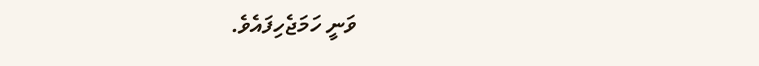ވަނީ ހަމަޖެހިފައެވެ.